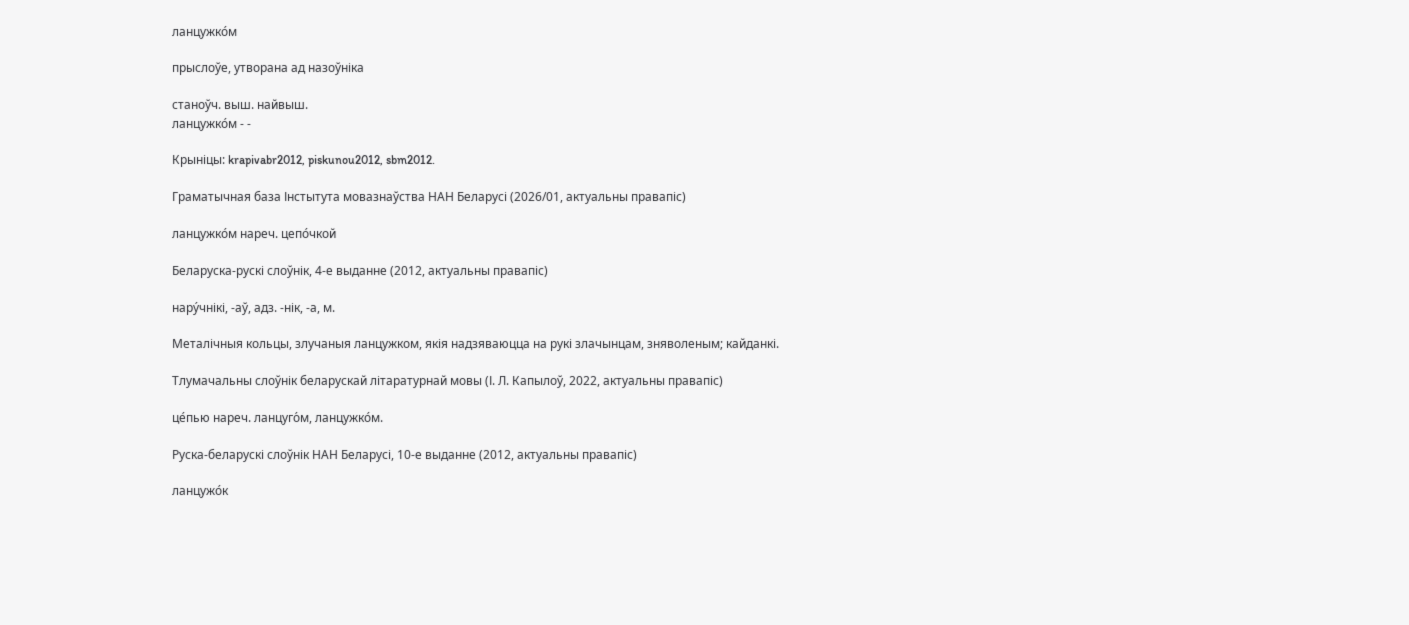ланцужко́м

прыслоўе, утворана ад назоўніка

станоўч. выш. найвыш.
ланцужко́м - -

Крыніцы: krapivabr2012, piskunou2012, sbm2012.

Граматычная база Інстытута мовазнаўства НАН Беларусі (2026/01, актуальны правапіс)

ланцужко́м нареч. цепо́чкой

Беларуска-рускі слоўнік, 4-е выданне (2012, актуальны правапіс)

нару́чнікі, -аў, адз. -нік, -а, м.

Металічныя кольцы, злучаныя ланцужком, якія надзяваюцца на рукі злачынцам, зняволеным; кайданкі.

Тлумачальны слоўнік беларускай літаратурнай мовы (І. Л. Капылоў, 2022, актуальны правапіс)

це́пью нареч. ланцуго́м, ланцужко́м.

Руска-беларускі слоўнік НАН Беларусі, 10-е выданне (2012, актуальны правапіс)

ланцужо́к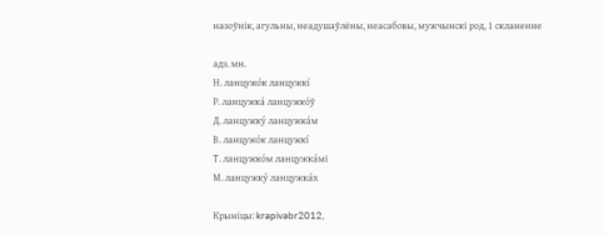назоўнік, агульны, неадушаўлёны, неасабовы, мужчынскі род, 1 скланенне

адз. мн.
Н. ланцужо́к ланцужкі́
Р. ланцужка́ ланцужко́ў
Д. ланцужку́ ланцужка́м
В. ланцужо́к ланцужкі́
Т. ланцужко́м ланцужка́мі
М. ланцужку́ ланцужка́х

Крыніцы: krapivabr2012,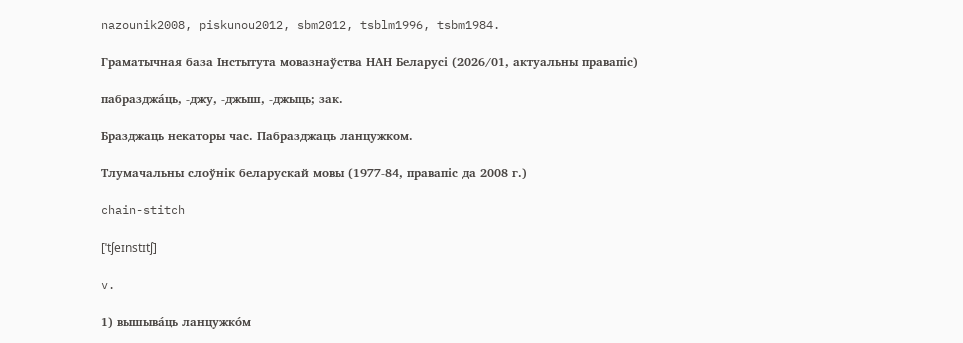nazounik2008, piskunou2012, sbm2012, tsblm1996, tsbm1984.

Граматычная база Інстытута мовазнаўства НАН Беларусі (2026/01, актуальны правапіс)

пабразджа́ць, ‑джу, ‑джыш, ‑джыць; зак.

Бразджаць некаторы час. Пабразджаць ланцужком.

Тлумачальны слоўнік беларускай мовы (1977-84, правапіс да 2008 г.)

chain-stitch

[ˈtʃeɪnstɪtʃ]

v.

1) вышыва́ць ланцужко́м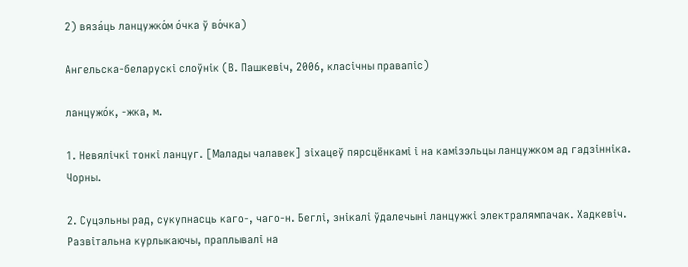2) вяза́ць ланцужко́м о́чка ў во́чка)

Ангельска-беларускі слоўнік (В. Пашкевіч, 2006, класічны правапіс)

ланцужо́к, ‑жка, м.

1. Невялічкі тонкі ланцуг. [Малады чалавек] зіхацеў пярсцёнкамі і на камізэльцы ланцужком ад гадзінніка. Чорны.

2. Суцэльны рад, сукупнасць каго‑, чаго‑н. Беглі, знікалі ўдалечыні ланцужкі электралямпачак. Хадкевіч. Развітальна курлыкаючы, праплывалі на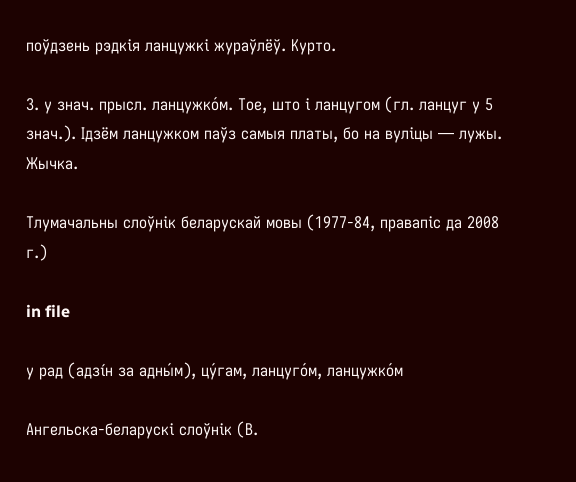поўдзень рэдкія ланцужкі жураўлёў. Курто.

3. у знач. прысл. ланцужко́м. Тое, што і ланцугом (гл. ланцуг у 5 знач.). Ідзём ланцужком паўз самыя платы, бо на вуліцы — лужы. Жычка.

Тлумачальны слоўнік беларускай мовы (1977-84, правапіс да 2008 г.)

in file

у рад (адзі́н за адны́м), цу́гам, ланцуго́м, ланцужко́м

Ангельска-беларускі слоўнік (В.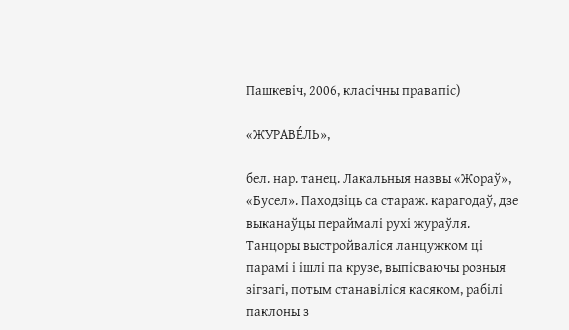Пашкевіч, 2006, класічны правапіс)

«ЖУРАВЕ́ЛЬ»,

бел. нар. танец. Лакальныя назвы «Жораў», «Бусел». Паходзіць са стараж. карагодаў, дзе выканаўцы пераймалі рухі жураўля. Танцоры выстройваліся ланцужком ці парамі і ішлі па крузе, выпісваючы розныя зігзагі, потым станавіліся касяком, рабілі паклоны з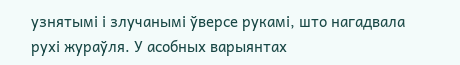узнятымі і злучанымі ўверсе рукамі, што нагадвала рухі жураўля. У асобных варыянтах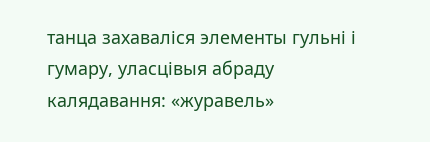танца захаваліся элементы гульні і гумару, уласцівыя абраду калядавання: «журавель»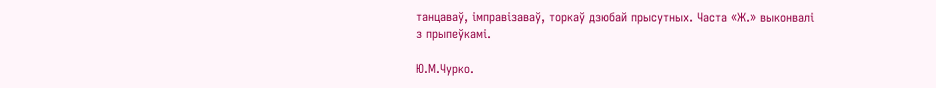танцаваў, імправізаваў, торкаў дзюбай прысутных. Часта «Ж.» выконвалі з прыпеўкамі.

Ю.М.Чурко.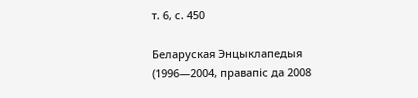т. 6, с. 450

Беларуская Энцыклапедыя (1996—2004, правапіс да 2008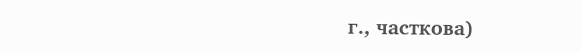г., часткова)